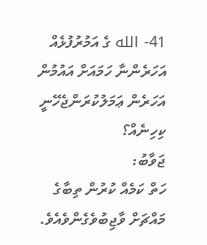41- الله ގެ އަމުރުފުޅެއް އަހަރެންނާ ހަމައަށް އައުމުން އަހަރެން ޢަމަލުކުރަންޖެހޭނީ ކިހިނެއް؟
ޖަވާބު:
ހަތް ކަމެއް ކުރުން ތިބާގެ މައްޗަށް ވާޖިބުވެގެންވެއެވެ.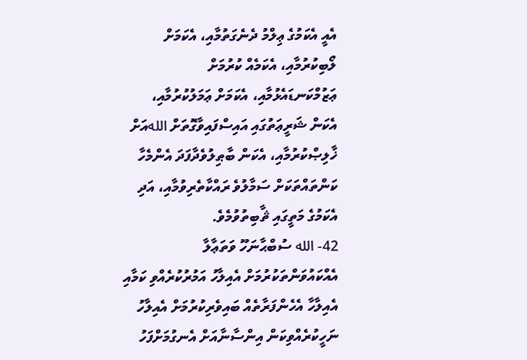އެއީ އެކަމުގެ ޢިލްމު ދެނެގަތުމާއި، އެކަމަށް ލޯބިކުރުމާއި، އެކަމެއް ކުރުމަށް ޢަޒުމްކަނޑައެޅުމާއި، އެކަމަށް ޢަމަލުކުރުމާއި، އެކަން ޝަރީޢަތުގައި އައިސްފައިވާގޮތަށް اللهއަށް ޚާލިޞްކުރުމާއި، އެކަން ބާޠިލުވެދާފަދަ އެންމެހާ ކަންތައްތަކަށް ސަމާލުވެ ރައްކާތެރިވުމާއި، އަދި އެކަމުގެ މަތީގައި ޘާބިތުވުމެވެ.
42- الله ސުބްޙާނަހޫ ވަތަޢާލާ އެއްކައުވަންތަކުރުމަށް އެއިލާހު އަމުރުކުރެއްވި ކަމާއި އެއިލާހާ އެހެންފަރާތެއް ބައިވެރިކުރުމަށް އެއިލާހު ނަހީކުރެއްވިކަން އިންސާނާއަށް އެނގުމަށްފަހު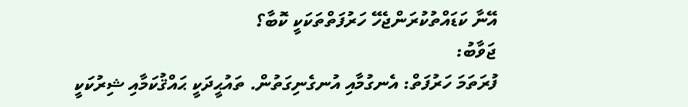އޭނާ ކަޑައްތުކުރަންޖެހޭ ހަރުފަތްތަކަކީ ކޮބާ؟
ޖަވާބު:
ފުރަތަމަ ހަރުފަތް: އެނގުމާއި އުނގެނިގަތުން. ތައުޙީދަކީ ޙައްޤުކަމާއި ޝިރުކަކީ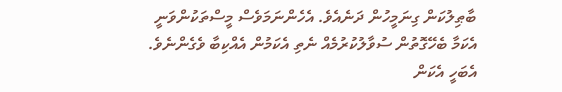ބާޠިލުކަން ގިނަމީހުން ދަނެއެވެ. އެހެންނަމަވެސް މީސްތަކުންވަނީ އެކަމާ ބެހޭގޮތުން ސުވާލުކުރުމެއް ނެތި އެކަމުން އެއްކިބާ ވެގެންނެވެ. އެބަހީ އެކަން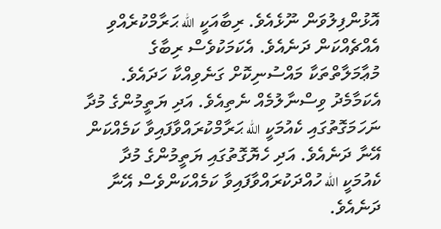އޮޅުންފިލުވަން ނޫޅެއެވެ. ރިބާއަކީ الله ޙަރާމްކުރެއްވި އެއްޗެއްކަން ދަނެއެވެ. އެކަމަކުވެސް ރިބާގެ މުޢާމަލާތްތަކާ މައްސުނިކޮށް ގަނެވިއްކާ ހަދައެވެ. އެކަމާމެދު ވިސްނާލުމެއް ނެތިއެވެ. އަދި ޔަތީމުންގެ މުދާ ނަހަމަގޮތުގައި ކެއުމަކީ الله ޙަރާމްކުރައްވާފައިވާ ކަމެއްކަން އޭނާ ދަނެއެވެ. އަދި ހެޔޮގޮތުގައި ޔަތީމުންގެ މުދާ ކެއުމަކީ الله ހުއްދަކުރައްވާފައިވާ ކަމެއްކަންވެސް އޭނާ ދަނެއެވެ.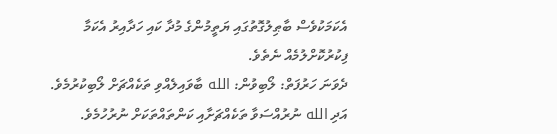އެކަމަކުވެސް ބާޠިލުގޮތުގައި ޔަތީމުންގެ މުދާ ކައި ހަދާއިރު އެކަމާ ފިކުރުކޮށްލުމެއް ނެތެވެ.
ދެވަނަ ހަރުފަތް: ލޯބިވުން: الله ބާވައިލެއްވި ތަކެއްޗަށް ލޯބިކުރުމެވެ. އަދި الله ނުރުއްސަވާ ތަކެއްޗަށާއި ކަންތައްތަކަށް ނުރުހުމެވެ.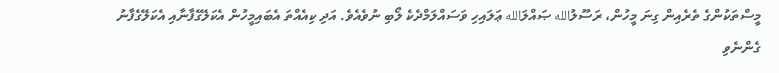މީސްތަކުންގެ ތެރެއިން ގިނަ މީހުން، ރަސޫލުالله ޞައްލަالله ޢަލައިހި ވަސައްލަމްދެކެ ލޯބި ނުވެއެވެ. އަދި ކިއެއްތަ އެބައިމީހުން އެކަލޭގެފާނާއި އެކަލޭގެފާނު ގެންނެވި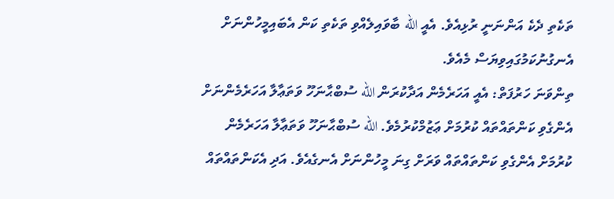ތަކެތި ދެކެ އަންނަނީ ރުޅިއެވެ. އެއީ الله ބާވައިލެއްވި ތަކެތި ކަން އެބައިމީހުންނަށް އެނގުނުކަމުގައިވިޔަސް މެއެވެ.
ތިންވަނަ ހަރުފަތް: އެއީ އަހަރެމެން އަދާކުރަން الله ސުބްޙާނަހޫ ވަތަޢާލާ އަހަރެމެންނަށް އެންގެވި ކަންތައްތައް ކުރުމަށް ޢަޒުމްކުރުމެވެ. الله ސުބްޙާނަހޫ ވަތަޢާލާ އަހަރެމެން ކުރުމަށް އެންގެވި ކަންތައްތައް ވަރަށް ގިނަ މީހުންނަށް އެނގެއެވެ. އަދި އެކަންތައްތައް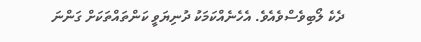ދެކެ ލޯބިވެސްވެއެވެ. އެހެނެއްކަމަކު ދުނިޔަވީ ކަންތައްތަކަށް ގަންނަ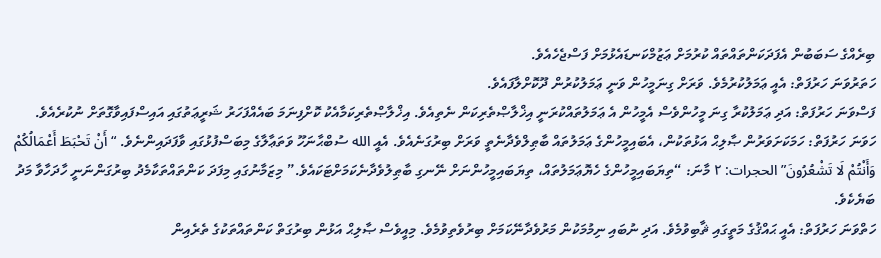ބިރެއްގެ ސަބަބުން އެފަދަކަންތައްތައް ކުރުމަށް ޢަޒުމްކަނޑައެޅުމަށް ފަސްޖެހެއެވެ.
ހަތަރުވަނަ ހަރުފަތް: އެއީ ޢަމަލުކުރުމެވެ. ވަރަށް ގިނަމީހުން ވަނީ ޢަމަލުކުރުން ދޫކޮށްލާފައެވެ.
ފަސްވަނަ ހަރުފަތް: އަދި ޢަމަލުކުރާ ގިނަ މީހުންވެސް އެމީހުން އެ ޢަމަލުތައްކުރަނީ އިޚްލާޞްތެރިކަން ނެތިއެވެ. އިޚްލާޞްތެރިކަމާއެކު ކޮށްފިނަމަ ބައެއްފަހަރު ޝަރީޢަތުގައި އައިސްފައިވާގޮތަށް ނުކުރެއެވެ.
ހަވަނަ ހަރުފަތް: ހަމަކަށަވަރުން ޞާލިޙް އަޅުތަކުން، އެބައިމީހުންގެ ޢަމަލުތައް ބާޠިލްވެދާނެތީ ވަރަށް ބިރުގަނެއެވެ. އެއީ الله ސުބްޙާނަހޫ ވަތަޢާލާގެ މިބަސްފުޅުގައި ވާފަދައިންނެވެ. “أَنْ تَحْبَطَ أَعْمَالُكُمْ وَأَنْتُمْ لَا تَشْعُرُونَ” الحجرات: ٢ މާނަ: “ތިޔަބައިމީހުންގެ ހެޔޮޢަމަލުތައް، ތިޔަބައިމީހުންނަށް ނޭނގި ބާޠިލުވެދާނެކަމަށްޓަކައެވެ.” މިޒަމާނުގައި މިފަދަ ކަންތައްތަކާމެދު ބިރުގަންނަނީ ހާދަހާވާ މަދު ބަޔެކެވެ.
ހަތްވަނަ ހަރުފަތް: އެއީ ޙައްޤުގެ މަތީގައި ޘާބިވުމެވެ. އަދި ނުބައި ނިމުމަކުން މަރުވެދާނޭކަމަށް ބިރުވެތިވުމެވެ. މިއީވެސް ޞާލިޙް އަޅުން ބިރުގަތް ކަންތައްތަކުގެ ތެރެއިން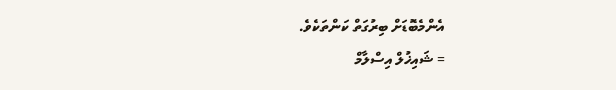އެންމެބޮޑަށް ބިރުގަތް ކަންތަކެވެ.
= ޝައިޚުލް އިސްލާމް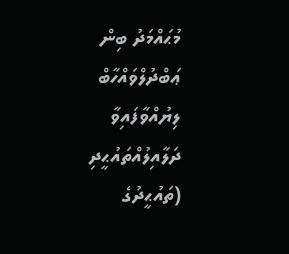މުޙައްމަދު ބިން ޢަބްދުލްވައްހާބް ލިޔުއްވާފައިވާ ދަލާއިލުއްތައުޙީދި (ތައުޙީދުގެ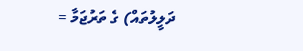ދަލީލުތައް) ގެ ތަރުޖަމާ =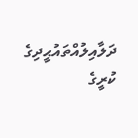ދަލާއިލުއްތައުޙީދިގެ ކުރީގެ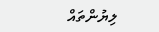ލިޔުންތައް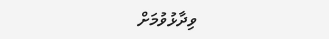ވިދާޅުވުމަށް